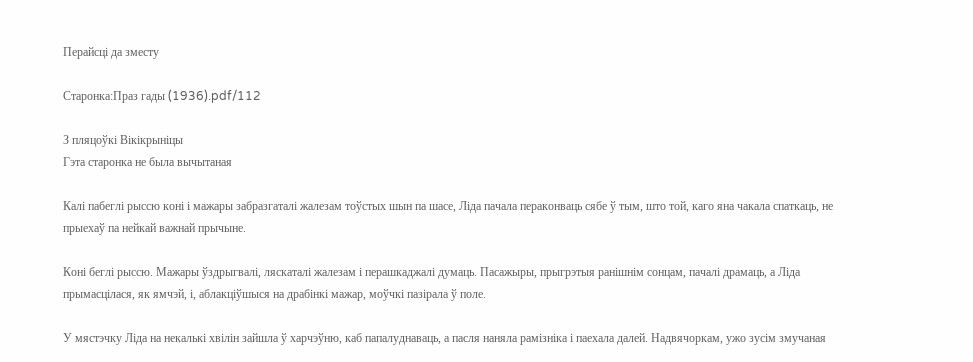Перайсці да зместу

Старонка:Праз гады (1936).pdf/112

З пляцоўкі Вікікрыніцы
Гэта старонка не была вычытаная

Калі пабеглі рыссю коні і мажары забразгаталі жалезам тоўстых шын па шасе, Ліда пачала пераконваць сябе ў тым, што той, каго яна чакала спаткаць, не прыехаў па нейкай важнай прычыне.

Коні беглі рыссю. Мажары ўздрыгвалі, ляскаталі жалезам і перашкаджалі думаць. Пасажыры, прыгрэтыя ранішнім сонцам, пачалі драмаць, а Ліда прымасцілася, як ямчэй, і, аблакціўшыся на драбінкі мажар, моўчкі пазірала ў поле.

У мястэчку Ліда на некалькі хвілін зайшла ў харчэўню, каб папалуднаваць, а пасля наняла рамізніка і паехала далей. Надвячоркам, ужо зусім змучаная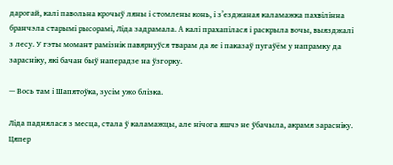дарогай, калі павольна крочыў ляны і стомлены конь, і з’езджаная каламажка пахвілінна бранчэла старымі рысорамі, Ліда задрамала. А калі прахапілася і раскрыла вочы, выязджалі з лесу. У гэты момант рамізнік павярнуўся тварам да яе і паказаў пугаўём у напрамку да зарасніку, які бачан быў наперадзе на ўзгорку.

— Вось там і Шапятоўка, зусім ужо блізка.

Ліда паднялася з месца, стала ў каламажцы, але нічога яшчэ не ўбачыла, акрамя зарасніку. Цяпер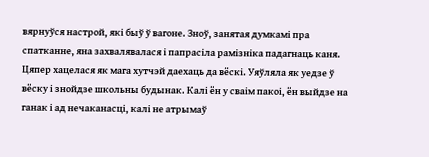вярнуўся настрой, які быў ў вагоне. Зноў, занятая думкамі пра спатканне, яна захвалявалася і папрасіла рамізніка падагнаць каня. Цяпер хацелася як мага хутчэй даехаць да вёскі. Уяўляла як уедзе ў вёску і знойдзе школьны будынак. Калі ён у сваім пакоі, ён выйдзе на ганак і ад нечаканасці, калі не атрымаў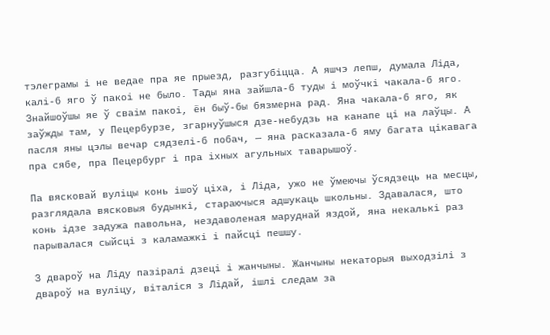тэлеграмы і не ведае пра яе прыезд, разгубіцца. А яшчэ лепш, думала Ліда, калі-б яго ў пакоі не было. Тады яна зайшла-б туды і моўчкі чакала-б яго. Знайшоўшы яе ў сваім пакоі, ён быў-бы бязмерна рад. Яна чакала-б яго, як заўжды там, у Пецербурзе, згарнуўшыся дзе-небудзь на канапе ці на лаўцы. А пасля яны цэлы вечар сядзелі-б побач, — яна расказала-б яму багата цікавага пра сябе, пра Пецербург і пра іхных агульных таварышоў.

Па вясковай вуліцы конь ішоў ціха, і Ліда, ужо не ўмеючы ўсядзець на месцы, разглядала вясковыя будынкі, стараючыся адшукаць школьны. Здавалася, што конь ідзе задужа павольна, нездаволеная маруднай яздой, яна некалькі раз парывалася сыйсці з каламажкі і пайсці пешшу.

З двароў на Ліду пазіралі дзеці і жанчыны. Жанчыны некаторыя выходзілі з двароў на вуліцу, віталіся з Лідай, ішлі следам за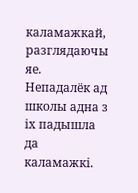каламажкай, разглядаючы яе. Непадалёк ад школы адна з іх падышла да каламажкі.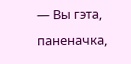— Вы гэта, паненачка,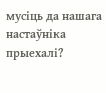мусіць да нашага настаўніка прыехалі?